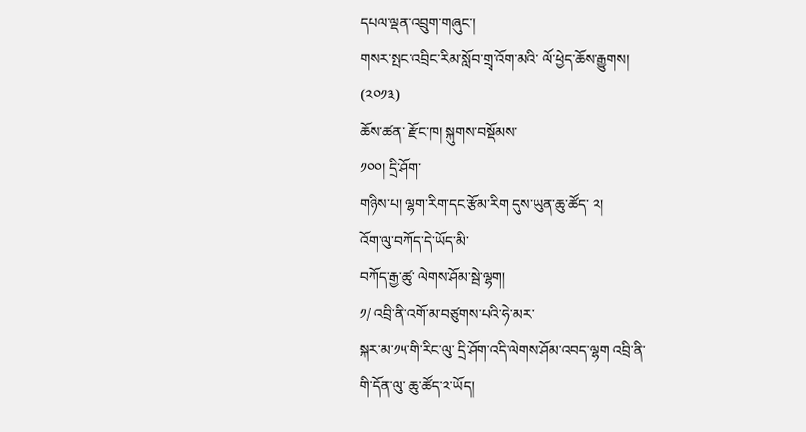དཔལ་ལྡན་འབྲུག་གཞུང་།
གསར་སྤང་འབྲིང་རིམ་སློབ་གྲྭ་འོག་མའི་ ལོ་ཕྱེད་ཆོས་རྒྱུགས།
(༢༠༡༣)
ཆོས་ཚན་ རྫོང་ཁ། སྐུགས་བསྡོམས་
༡༠༠། དྲི་ཤོག་
གཉིས་པ། ལྷག་རིག་དང་རྩོམ་རིག དུས་ཡུན་ཆུ་ཚོད་ ༢།
འོག་ལུ་བཀོད་དེ་ཡོད་མི་
བཀོད་རྒྱ་ཚུ་ ལེགས་ཤོམ་སྦེ་ལྷག།
༡/ འབྲི་ནི་འགོ་མ་བཙུགས་པའི་ཧེ་མར་
སྐར་མ་༡༥་གི་རིང་ལུ་ དྲི་ཤོག་འདི་ལེགས་ཤོམ་འབད་ལྷག འབྲི་ནི་
གི་དོན་ལུ་ ཆུ་ཚོད་༢་ཡོད།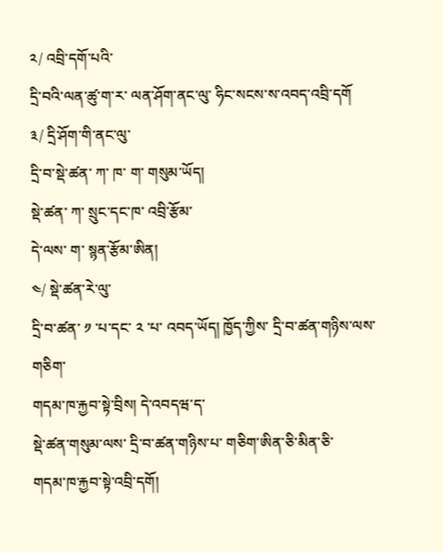༢/ འབྲི་དགོ་པའི་
དྲི་བའི་ལན་ཚུ་ག་ར་ ལན་ཤོག་ནང་ལུ་ ཧིང་སངས་ས་འབད་འབྲི་དགོ
༣/ དྲི་ཤོག་གི་ནང་ལུ་
དྲི་བ་སྡེ་ཚན་ ཀ་ ཁ་ ག་ གསུམ་ཡོད།
སྡེ་ཚན་ ཀ་ སྲུང་དང་ཁ་ འབྲི་རྩོམ་
དེ་ལས་ ག་ སྙན་རྩོམ་ཨིན།
༤/ སྡེ་ཚན་རེ་ལུ་
དྲི་བ་ཚན་ ༡ ་པ་དང་ ༢ ་པ་ འབད་ཡོད། ཁྱོད་ཀྱིས་ དྲི་བ་ཚན་གཉིས་ལས་
གཅིག་
གདམ་ཁ་རྐྱབ་སྟེ་བྲིས། དེ་འབདཝ་ད་
སྡེ་ཚན་གསུམ་ལས་ དྲི་བ་ཚན་གཉིས་པ་ གཅིག་ཨིན་ཅི་མིན་ཅི་
གདམ་ཁ་རྐྱབ་སྟེ་འབྲི་དགོ།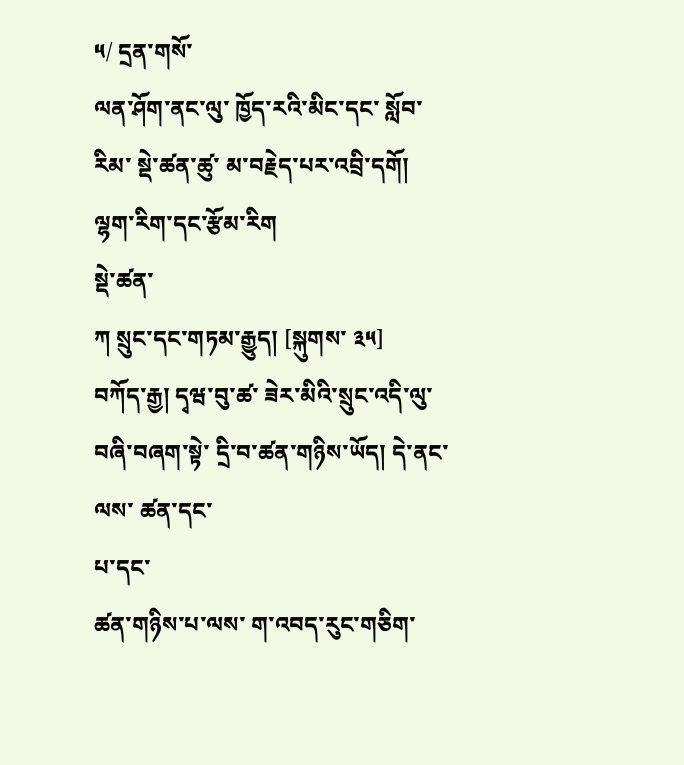༥/ དྲན་གསོ་
ལན་ཤོག་ནང་ལུ་ ཁྱོད་རའི་མིང་དང་ སློབ་རིམ་ སྡེ་ཚན་ཚུ་ མ་བརྗེད་པར་འབྲི་དགོ།
ལྷག་རིག་དང་རྩོམ་རིག
སྡེ་ཚན་
ཀ སྲུང་དང་གཏམ་རྒྱུད། [སྐུགས་ ༣༥]
བཀོད་རྒྱ། དྭཝ་བུ་ཚ་ ཟེར་མིའི་སྲུང་འདི་ལུ་བཞི་བཞག་སྟེ་ དྲི་བ་ཚན་གཉིས་ཡོད། དེ་ནང་ལས་ ཚན་དང་
པ་དང་
ཚན་གཉིས་པ་ལས་ ག་འབད་རུང་གཅིག་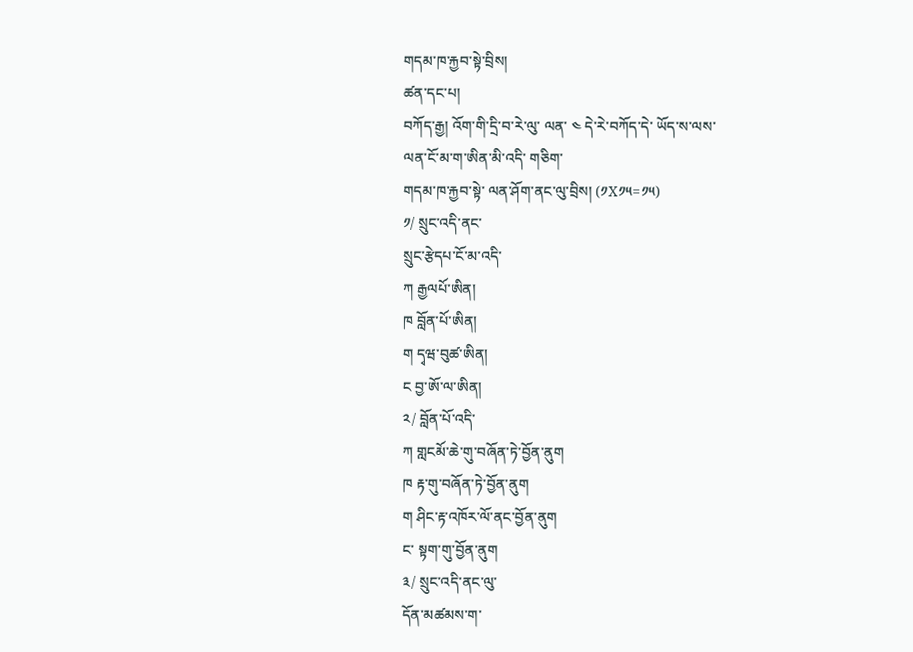གདམ་ཁ་རྐྱབ་སྟེ་བྲིས།
ཚན་དང་པ།
བཀོད་རྒྱ། འོག་གི་དྲི་བ་རེ་ལུ་ ལན་ ༤ དེ་རེ་བཀོད་དེ་ ཡོད་ས་ལས་
ལན་ངོ་མ་ག་ཨིན་མི་འདི་ གཅིག་
གདམ་ཁ་རྐྱབ་སྟེ་ ལན་ཤོག་ནང་ལུ་བྲིས། (༡X༡༥=༡༥)
༡/ སྲུང་འདི་ནང་
སྲུང་རྩེདཔ་ངོ་མ་འདི་
ཀ རྒྱལཔོ་ཨིན།
ཁ བློན་པོ་ཨིན།
ག དྭཝ་བུཚ་ཨིན།
ང བྱ་ཨོ་ལ་ཨིན།
༢/ བློན་པོ་འདི་
ཀ གླངམོ་ཆེ་གུ་བཞོན་ཏེ་བྱོན་ནུག
ཁ རྟ་གུ་བཞོན་ཏེ་བྱོན་ནུག
ག ཤིང་རྟ་འཁོར་ལོ་ནང་བྱོན་ནུག
ང་ སྟག་གུ་བྱོན་ནུག
༣/ སྲུང་འདི་ནང་ལུ་
དོན་མཚམས་ག་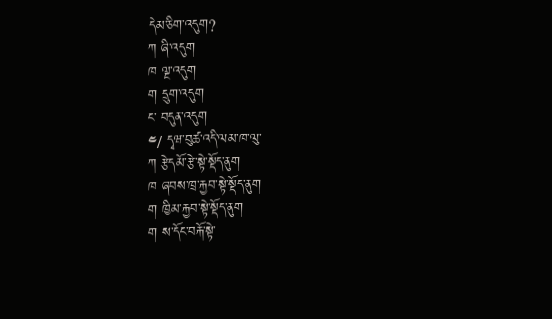དེམ་ཅིག་འདུག?
ཀ ཞི་འདུག
ཁ ལྔ་འདུག
ག དྲུག་འདུག
ང་ བདུན་འདུག
༤/ དྭཝ་བུཚ་འདི་ལམ་ཁ་ལུ་
ཀ རྩེདམོ་རྩེ་སྟེ་སྡོད་ནུག
ཁ ཞབས་ཁྲ་རྐྱབ་སྟེ་སྡོད་ནུག
ག ཁྱིམ་རྐྱབ་སྟེ་སྡོད་ནུག
ག ས་དོང་བརྐོ་སྟེ་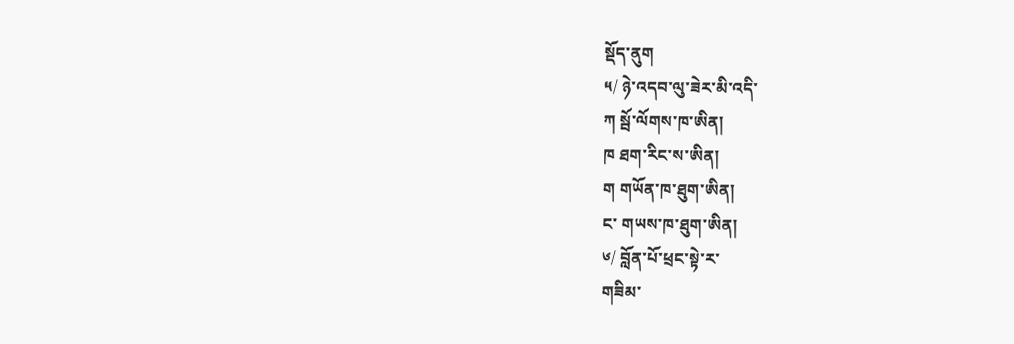སྡོད་ནུག
༥/ ཉེ་འདབ་ལུ་ཟེར་མི་འདི་
ཀ སྦོ་ལོགས་ཁ་ཨིན།
ཁ ཐག་རིང་ས་ཨིན།
ག གཡོན་ཁ་ཐུག་ཨིན།
ང་ གཡས་ཁ་ཐུག་ཨིན།
༦/ བློན་པོ་ཕྲང་སྟེ་ར་
གཟིམ་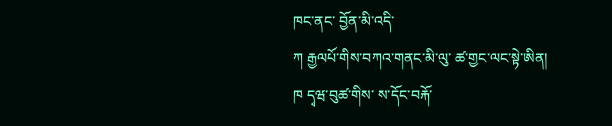ཁང་ནང་ བྱོན་མི་འདི་
ཀ རྒྱལཔོ་གིས་བཀའ་གནང་མི་ལུ་ ཚ་གྱང་ལང་སྟེ་ཨིན།
ཁ དྭཝ་བུཚ་གིས་ ས་དོང་བརྐོ་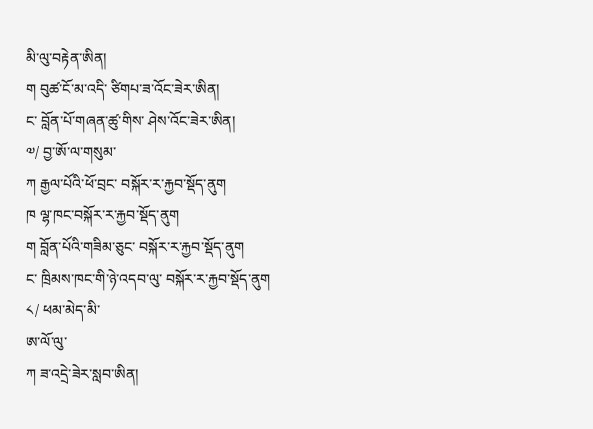མི་ལུ་བརྟེན་ཨིན།
ག བུཚ་ངོ་མ་འདི་ ཙིགཔ་ཟ་འོང་ཟེར་ཨིན།
ང་ བློན་པོ་གཞན་ཚུ་གིས་ ཤེས་འོང་ཟེར་ཨིན།
༧/ བྱ་ཨོ་ལ་གསུམ་
ཀ རྒྱལ་པོའི་ཕོ་བྲང་ བསྐོར་ར་རྐྱབ་སྡོད་ནུག
ཁ ལྷ་ཁང་བསྐོར་ར་རྐྱབ་སྡོད་ནུག
ག བློན་པོའི་གཟིམ་ཅུང་ བསྐོར་ར་རྐྱབ་སྡོད་ནུག
ང་ ཁྲིམས་ཁང་གི་ཉེ་འདབ་ལུ་ བསྐོར་ར་རྐྱབ་སྡོད་ནུག
༨/ ཕམ་མེད་མི་
ཨ་ལོ་ལུ་
ཀ ཟ་འདྲེ་ཟེར་སླབ་ཨིན།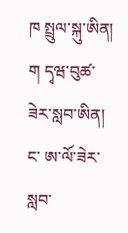ཁ སྤྲུལ་སྐུ་ཨིན།
ག དྭཝ་བུཚ་ཟེར་སླབ་ཨིན།
ང་ ཨ་ལོ་ཟེར་སླབ་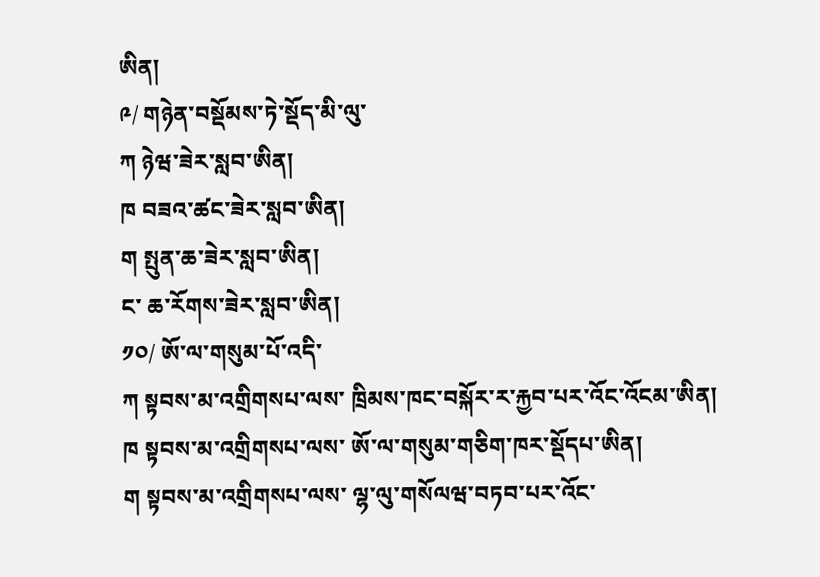ཨིན།
༩/ གཉེན་བསྡོམས་ཏེ་སྡོད་མི་ལུ་
ཀ ཉེཝ་ཟེར་སླབ་ཨིན།
ཁ བཟའ་ཚང་ཟེར་སླབ་ཨིན།
ག སྤུན་ཆ་ཟེར་སླབ་ཨིན།
ང་ ཆ་རོགས་ཟེར་སླབ་ཨིན།
༡༠/ ཨོ་ལ་གསུམ་པོ་འདི་
ཀ སྟབས་མ་འགྲིགསཔ་ལས་ ཁྲིམས་ཁང་བསྐོར་ར་རྐྱབ་པར་འོང་འོངམ་ཨིན།
ཁ སྟབས་མ་འགྲིགསཔ་ལས་ ཨོ་ལ་གསུམ་གཅིག་ཁར་སྡོདཔ་ཨིན།
ག སྟབས་མ་འགྲིགསཔ་ལས་ ལྷ་ལུ་གསོལཝ་བཏབ་པར་འོང་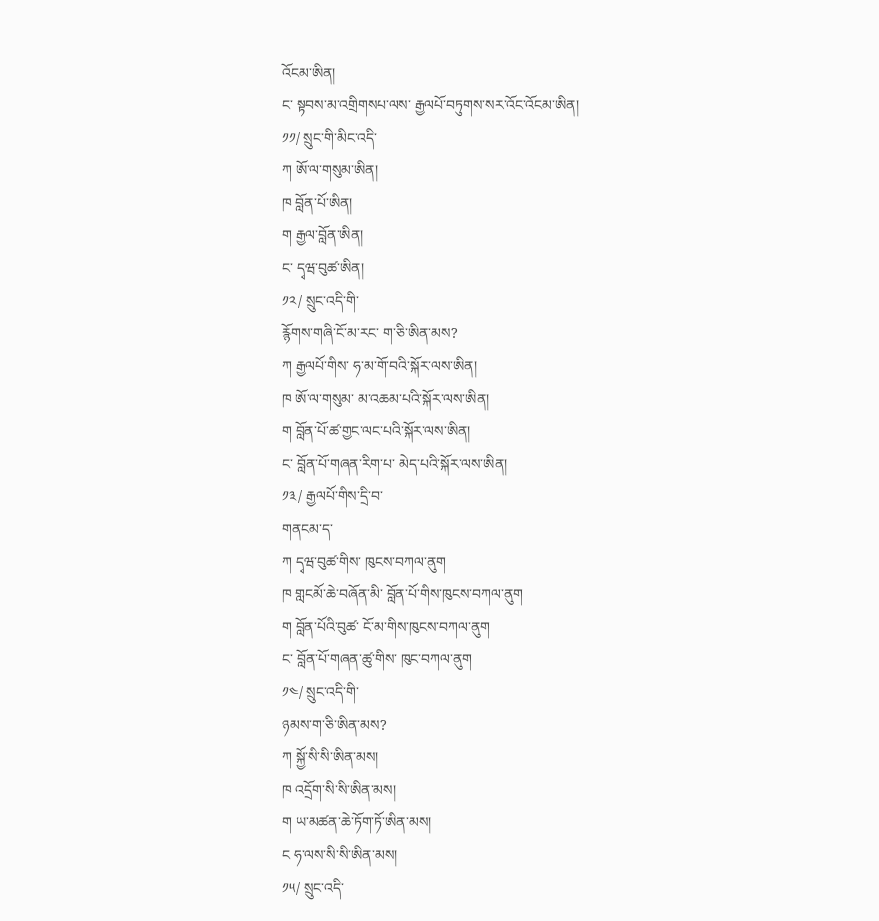འོངམ་ཨིན།
ང་ སྟབས་མ་འགྲིགསཔ་ལས་ རྒྱལཔོ་བཏུགས་སར་འོང་འོངམ་ཨིན།
༡༡/ སྲུང་གི་མིང་འདི་
ཀ ཨོ་ལ་གསུམ་ཨིན།
ཁ བློན་པོ་ཨིན།
ག རྒྱལ་བློན་ཨིན།
ང་ དྭཝ་བུཚ་ཨིན།
༡༢/ སྲུང་འདི་གི་
རྙོགས་གཞི་ངོ་མ་རང་ ག་ཅི་ཨིན་མས?
ཀ རྒྱལཔོ་གིས་ ཧ་མ་གོ་བའི་སྐོར་ལས་ཨིན།
ཁ ཨོ་ལ་གསུམ་ མ་འཆམ་པའི་སྐོར་ལས་ཨིན།
ག བློན་པོ་ཚ་གྱང་ལང་པའི་སྐོར་ལས་ཨིན།
ང་ བློན་པོ་གཞན་རིག་པ་ མེད་པའི་སྐོར་ལས་ཨིན།
༡༣/ རྒྱལཔོ་གིས་དྲི་བ་
གནངམ་ད་
ཀ དྭཝ་བུཚ་གིས་ ཁུངས་བཀལ་ནུག
ཁ གླངམོ་ཆེ་བཞོན་མི་ བློན་པོ་གིས་ཁུངས་བཀལ་ནུག
ག བློན་པོའི་བུཚ་ ངོ་མ་གིས་ཁུངས་བཀལ་ནུག
ང་ བློན་པོ་གཞན་ཚུ་གིས་ ཁུང་བཀལ་ནུག
༡༤/ སྲུང་འདི་གི་
ཉམས་ག་ཅི་ཨིན་མས?
ཀ སྐྱོ་སི་སི་ཨིན་མས།
ཁ འདྲོག་སི་སི་ཨིན་མས།
ག ཡ་མཚན་ཆེ་ཏོག་ཏོ་ཨིན་མས།
ང ཧ་ལས་སི་སི་ཨིན་མས།
༡༥/ སྲུང་འདི་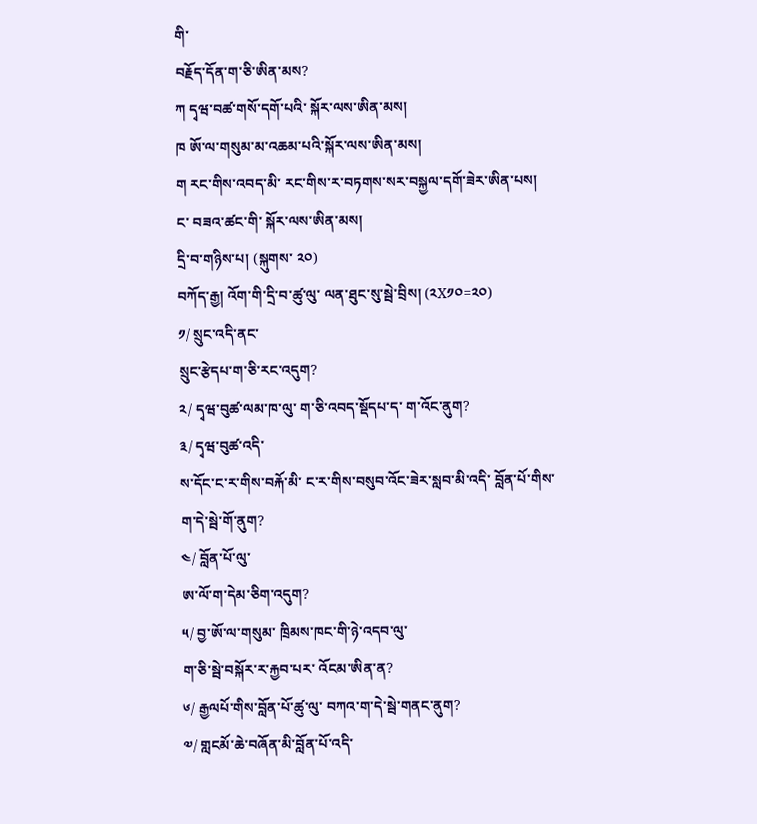གི་
བརྗོད་དོན་ག་ཅི་ཨིན་མས?
ཀ དྭཝ་བཚ་གསོ་དགོ་པའི་ སྐོར་ལས་ཨིན་མས།
ཁ ཨོ་ལ་གསུམ་མ་འཆམ་པའི་སྐོར་ལས་ཨིན་མས།
ག རང་གིས་འབད་མི་ རང་གིས་ར་བཏགས་སར་བསྐྱལ་དགོ་ཟེར་ཨིན་པས།
ང་ བཟའ་ཚང་གི་ སྐོར་ལས་ཨིན་མས།
དྲི་བ་གཉིས་པ། (སྐུགས་ ༢༠)
བཀོད་རྒྱ། འོག་གི་དྲི་བ་ཚུ་ལུ་ ལན་ཐུང་སུ་སྦེ་བྲིས། (༢X༡༠=༢༠)
༡/ སྲུང་འདི་ནང་
སྲུང་རྩེདཔ་ག་ཅི་རང་འདུག?
༢/ དྭཝ་བུཚ་ལམ་ཁ་ལུ་ ག་ཅི་འབད་སྡོདཔ་ད་ ག་འོང་ནུག?
༣/ དྭཝ་བུཚ་འདི་
ས་དོང་ང་ར་གིས་བརྐོ་མི་ ང་ར་གིས་བསུབ་འོང་ཟེར་སླབ་མི་འདི་ བློན་པོ་གིས་
ག་དེ་སྦེ་གོ་ནུག?
༤/ བློན་པོ་ལུ་
ཨ་ལོ་ག་དེམ་ཅིག་འདུག?
༥/ བྱ་ཨོ་ལ་གསུམ་ ཁྲིམས་ཁང་གི་ཉེ་འདབ་ལུ་
ག་ཅི་སྦེ་བསྐོར་ར་རྐྱབ་པར་ འོངམ་ཨིན་ན?
༦/ རྒྱལཔོ་གིས་བློན་པོ་ཚུ་ལུ་ བཀའ་ག་དེ་སྦེ་གནང་ནུག?
༧/ གླངམོ་ཆེ་བཞོན་མི་བློན་པོ་འདི་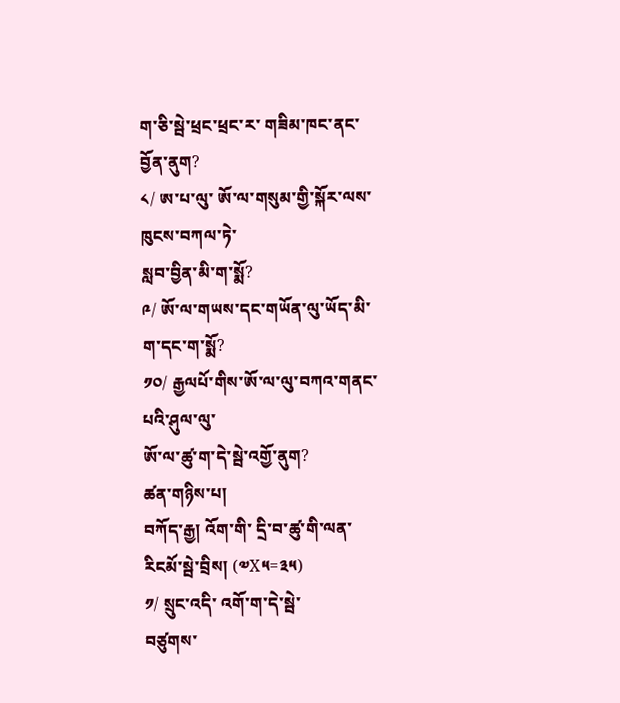ག་ཅི་སྦེ་ཕྲང་ཕྲང་ར་ གཟིམ་ཁང་ནང་བྱོན་ནུག?
༨/ ཨ་པ་ལུ་ ཨོ་ལ་གསུམ་གྱི་སྐོར་ལས་ ཁུངས་བཀལ་ཏེ་
སླབ་བྱིན་མི་ག་སྨོ?
༩/ ཨོ་ལ་གཡས་དང་གཡོན་ལུ་ཡོད་མི་ ག་དང་ག་སྨོ?
༡༠/ རྒྱལཔོ་གིས་ཨོ་ལ་ལུ་བཀའ་གནང་པའི་ཤུལ་ལུ་
ཨོ་ལ་ཚུ་ག་དེ་སྦེ་འགྱོ་ནུག?
ཚན་གཉིས་པ།
བཀོད་རྒྱ། འོག་གི་ དྲི་བ་ཚུ་གི་ལན་ རིངམོ་སྦེ་བྲིས། (༧X༥=༣༥)
༡/ སྲུང་འདི་ འགོ་ག་དེ་སྦེ་
བཙུགས་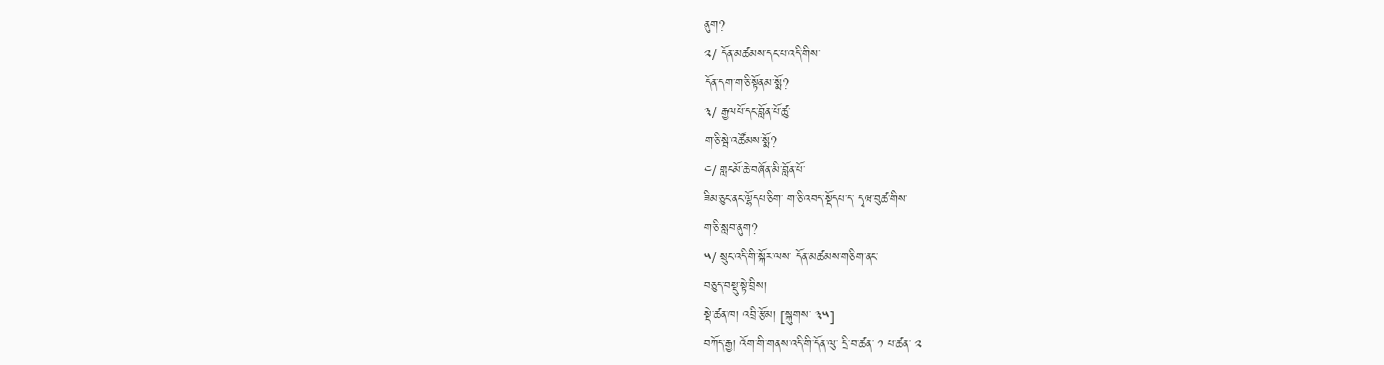ནུག?
༢/ དོན་མཚམས་དང་པ་འདི་གིས་
དོན་དག་ག་ཅི་སྟོནམ་སྨོ?
༣/ རྒྱལཔོ་དང་བློན་པོ་ཚུ་
ག་ཅི་སྦེ་འཚོམས་སྨོ?
༤/ གླངམོ་ཆེ་བཞོན་མི་བློན་པོ་
ཟིམ་ཅུང་ནང་ལྷོདཔ་ཅིག་ ག་ཅི་འབད་སྡོདཔ་ད་ དྭཝ་བུཚ་གིས་
ག་ཅི་སླབ་ནུག?
༥/ སྲུང་འདི་གི་སྐོར་ལས་ དོན་མཚམས་གཅིག་ནང་
བཅུད་བསྡུ་སྟེ་བྲིས།
སྡེ་ཚན་ཁ། འབྲི་རྩོམ། [སྐུགས་ ༣༥]
བཀོད་རྒྱ། འོག་གི་གནས་འདི་གི་དོན་ལུ་ དྲི་བ་ཚན་ ༡ པ་ཚན་ ༢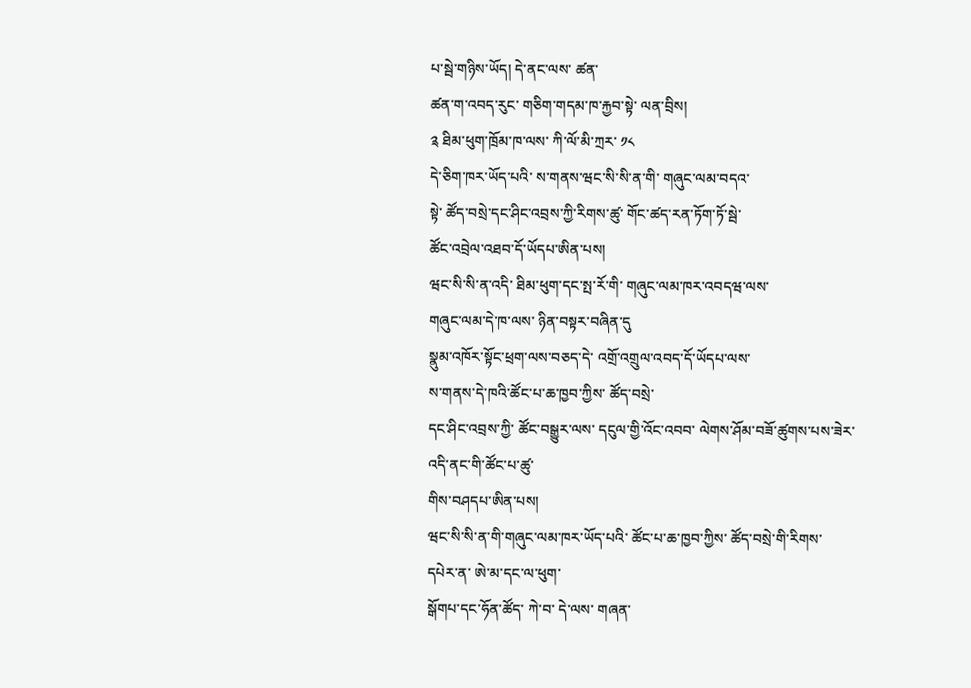པ་སྦེ་གཉིས་ཡོད། དེ་ནང་ལས་ ཚན་
ཚན་ག་འབད་རུང་ གཅིག་གདམ་ཁ་རྐྱབ་སྟེ་ ལན་བྲིས།
༉ ཐིམ་ཕུག་ཁྲོམ་ཁ་ལས་ ཀི་ལོ་མི་ཀྲར་ ༡༨
དེ་ཅིག་ཁར་ཡོད་པའི་ ས་གནས་ཝང་སི་སི་ན་གི་ གཞུང་ལམ་བདའ་
སྟེ་ ཚོད་བསྲེ་དང་ཤིང་འབྲས་ཀྱི་རིགས་ཚུ་ གོང་ཚད་རན་ཏོག་ཏོ་སྦེ་
ཚོང་འབྲེལ་འཐབ་དོ་ཡོདཔ་ཨིན་པས།
ཝང་སི་སི་ན་འདི་ ཐིམ་ཕུག་དང་སྤ་རོ་གི་ གཞུང་ལམ་ཁར་འབདཝ་ལས་
གཞུང་ལམ་དེ་ཁ་ལས་ ཉིན་བསྟར་བཞིན་དུ
སྣུམ་འཁོར་སྟོང་ཕྲག་ལས་བཅད་དེ་ འགྲོ་འགྲུལ་འབད་དོ་ཡོདཔ་ལས་
ས་གནས་དེ་ཁའི་ཚོང་པ་ཆ་ཁྱབ་ཀྱིས་ ཚོད་བསྲེ་
དང་ཤིང་འབྲས་ཀྱི་ ཚོང་བསྒྱུར་ལས་ དངུལ་གྱི་འོང་འབབ་ ལེགས་ཤོམ་བཟོ་ཚུགས་པས་ཟེར་
འདི་ནང་གི་ཚོང་པ་ཚུ་
གིས་བཤདཔ་ཨིན་པས།
ཝང་སི་སི་ན་གི་གཞུང་ལམ་ཁར་ཡོད་པའི་ ཚོང་པ་ཆ་ཁྱབ་ཀྱིས་ ཚོད་བསྲེ་གི་རིགས་
དཔེར་ན་ ཨེ་མ་དང་ལ་ཕུག་
སྒོགཔ་དང་ཧོན་ཚོད་ ཀེ་བ་ དེ་ལས་ གཞན་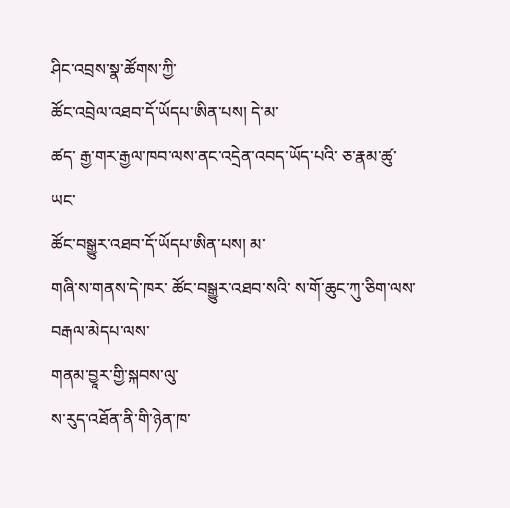ཤིང་འབྲས་སྣ་ཚོགས་ཀྱི་
ཚོང་འབྲེལ་འཐབ་དོ་ཡོདཔ་ཨིན་པས། དེ་མ་
ཚད་ རྒྱ་གར་རྒྱལ་ཁབ་ལས་ནང་འདྲེན་འབད་ཡོད་པའི་ ཅ་རྣམ་ཚུ་ཡང་
ཚོང་བསྒྱུར་འཐབ་དོ་ཡོདཔ་ཨིན་པས། མ་
གཞི་ས་གནས་དེ་ཁར་ ཚོང་བསྒྱུར་འཐབ་སའི་ ས་གོ་ཆུང་ཀུ་ཅིག་ལས་བརྒལ་མེདཔ་ལས་
གནམ་བྱཱར་གྱི་སྐབས་ལུ་
ས་རུད་འཐོན་ནི་གི་ཉེན་ཁ་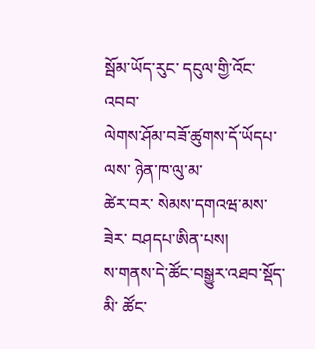སྦོམ་ཡོད་རུང་ དངུལ་གྱི་འོང་འབབ་
ལེགས་ཤོམ་བཟོ་ཚུགས་དོ་ཡོདཔ་ལས་ ཉེན་ཁ་ལུ་མ་
ཚེར་བར་ སེམས་དགའཝ་མས་ཟེར་ བཤདཔ་ཨིན་པས།
ས་གནས་དེ་ཚོང་བསྒྱུར་འཐབ་སྡོད་མི་ ཚོང་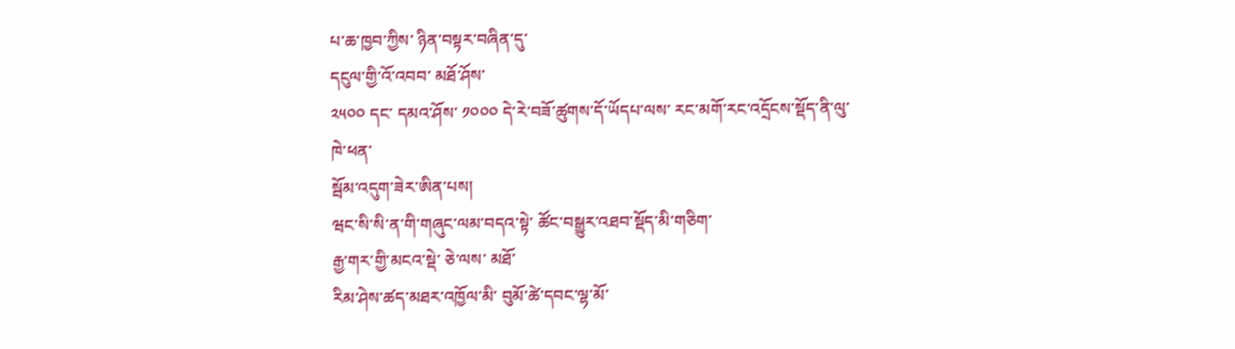པ་ཆ་ཁྱབ་ཀྱིས་ ཉིན་བསྟར་བཞིན་དུ་
དངུལ་གྱི་འོ་འབབ་ མཐོ་ཤོས་
༢༥༠༠ དང་ དམའ་ཤོས་ ༡༠༠༠ དེ་རེ་བཟོ་ཚུགས་དོ་ཡོདཔ་ལས་ རང་མགོ་རང་འདྲོངས་སྡོད་ནི་ལུ་
ཁེ་ཕན་
སྦོམ་འདུག་ཟེར་ཨིན་པས།
ཝང་སི་སི་ན་གི་གཞུང་ལམ་བདའ་སྟེ་ ཚོང་བསྒྱུར་འཐབ་སྡོད་མི་གཅིག་
རྒྱ་གར་གྱི་མངའ་སྡེ་ ཅེ་ལས་ མཐོ་
རིམ་ཤེས་ཚད་མཐར་འཁྱོལ་མི་ བུམོ་ཚེ་དབང་ལྷ་མོ་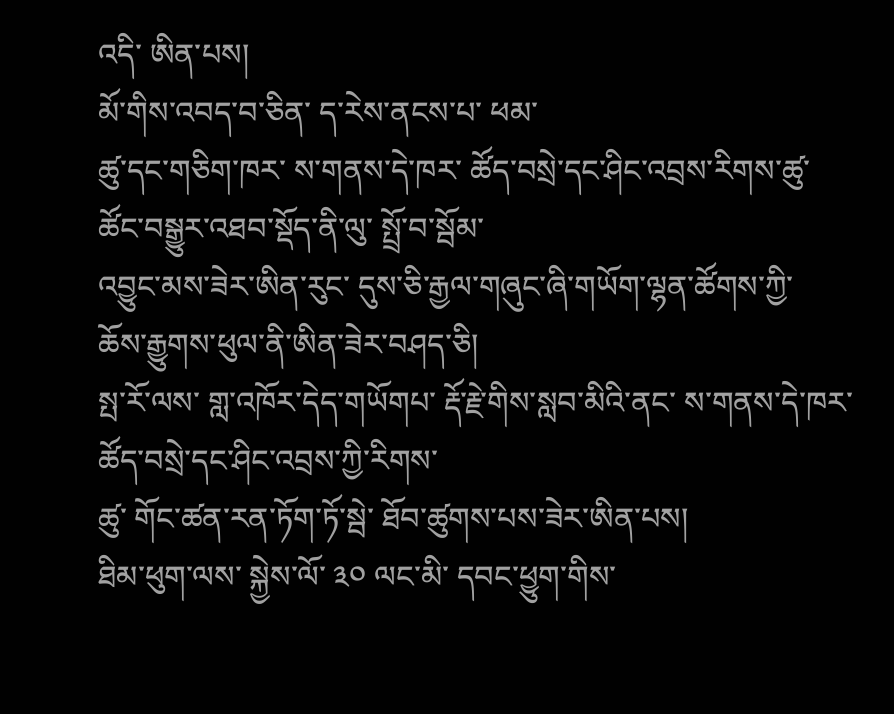འདི་ ཨིན་པས།
མོ་གིས་འབད་བ་ཅིན་ ད་རེས་ནངས་པ་ ཕམ་
ཚུ་དང་གཅིག་ཁར་ ས་གནས་དེ་ཁར་ ཚོད་བསྲེ་དང་ཤིང་འབྲས་རིགས་ཚུ་
ཚོང་བསྒྱུར་འཐབ་སྡོད་ནི་ལུ་ སྤྲོ་བ་སྦོམ་
འབྱུང་མས་ཟེར་ཨིན་རུང་ དུས་ཅི་རྒྱལ་གཞུང་ཞི་གཡོག་ལྷན་ཚོགས་ཀྱི་
ཆོས་རྒྱུགས་ཕུལ་ནི་ཨིན་ཟེར་བཤད་ཅི།
སྤ་རོ་ལས་ གླ་འཁོར་དེད་གཡོགཔ་ རྡོ་རྗེ་གིས་སླབ་མིའི་ནང་ ས་གནས་དེ་ཁར་
ཚོད་བསྲེ་དང་ཤིང་འབྲས་ཀྱི་རིགས་
ཚུ་ གོང་ཚན་རན་ཏོག་ཏོ་སྦེ་ ཐོབ་ཚུགས་པས་ཟེར་ཨིན་པས།
ཐིམ་ཕུག་ལས་ སྐྱེས་ལོ་ ༣༠ ལང་མི་ དབང་ཕྱུག་གིས་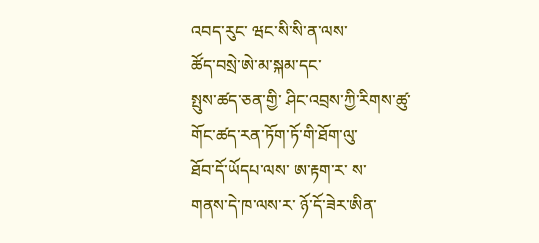འབད་རུང་ ཝང་སི་སི་ན་ལས་
ཚོད་བསྲེ་ཨེ་མ་སྐམ་དང་
སྤུས་ཚད་ཅན་གྱི་ ཤིང་འབྲས་ཀྱི་རིགས་ཚུ་ གོང་ཚད་རན་ཏོག་ཏོ་གི་ཐོག་ལུ་
ཐོབ་དོ་ཡོདཔ་ལས་ ཨ་རྟག་ར་ ས་
གནས་དེ་ཁ་ལས་ར་ ཉོ་དོ་ཟེར་ཨིན་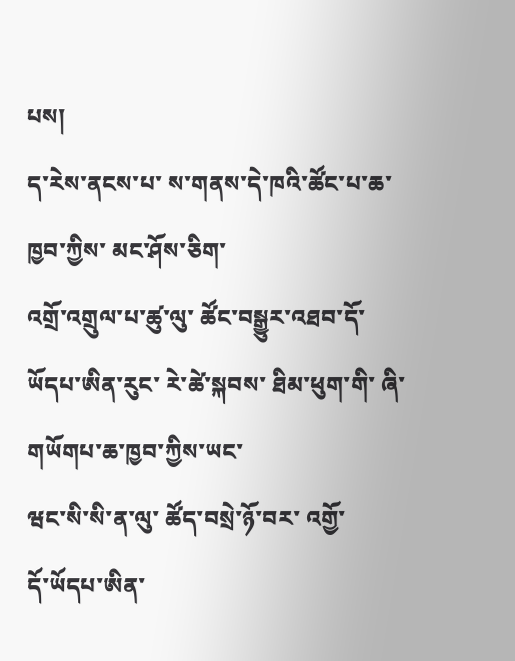པས།
ད་རེས་ནངས་པ་ ས་གནས་དེ་ཁའི་ཚོང་པ་ཆ་ཁྱབ་ཀྱིས་ མང་ཤོས་ཅིག་
འགྲོ་འགྲུལ་པ་ཚུ་ལུ་ ཚོང་བསྒྱུར་འཐབ་དོ་
ཡོདཔ་ཨིན་རུང་ རེ་ཚེ་སྐབས་ ཐིམ་ཕུག་གི་ ཞི་གཡོགཔ་ཆ་ཁྱབ་ཀྱིས་ཡང་
ཝང་སི་སི་ན་ལུ་ ཚོད་བསྲེ་ཉོ་བར་ འགྱོ་
དོ་ཡོདཔ་ཨིན་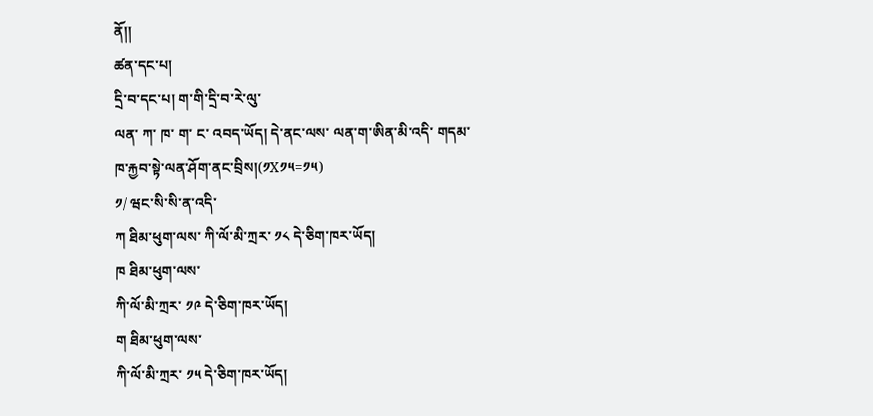ནོ།།
ཚན་དང་པ།
དྲི་བ་དང་པ། ག་གི་དྲི་བ་རེ་ལུ་
ལན་ ཀ་ ཁ་ ག་ ང་ འབད་ཡོད། དེ་ནང་ལས་ ལན་ག་ཨིན་མི་འདི་ གདམ་
ཁ་རྐྱབ་སྟེ་ལན་ཤོག་ནང་བྲིས།(༡X༡༥=༡༥)
༡/ ཝང་སི་སི་ན་འདི་
ཀ ཐིམ་ཕུག་ལས་ ཀི་ལོ་མི་ཀྲར་ ༡༨ དེ་ཅིག་ཁར་ཡོད།
ཁ ཐིམ་ཕུག་ལས་
ཀི་ལོ་མི་ཀྲར་ ༡༩ དེ་ཅིག་ཁར་ཡོད།
ག ཐིམ་ཕུག་ལས་
ཀི་ལོ་མི་ཀྲར་ ༡༥ དེ་ཅིག་ཁར་ཡོད།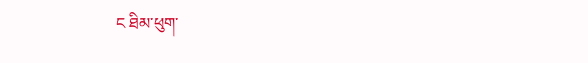ང ཐིམ་ཕུག་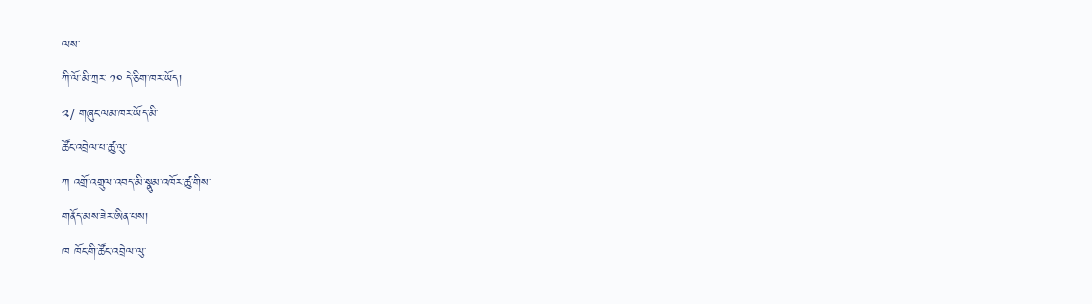ལས་
ཀི་ལོ་མི་ཀྲར་ ༡༠ དེ་ཅིག་ཁར་ཡོད།
༢/ གཞུང་ལམ་ཁར་ཡོད་མི་
ཚོང་འབྲེལ་པ་ཚུ་ལུ་
ཀ འགྲོ་འགྲུལ་འབད་མི་སྣུམ་འཁོར་ཚུ་གིས་
གནོད་མས་ཟེར་ཨིན་པས།
ཁ ཁོང་གི་ཚོང་འབྲེལ་ལུ་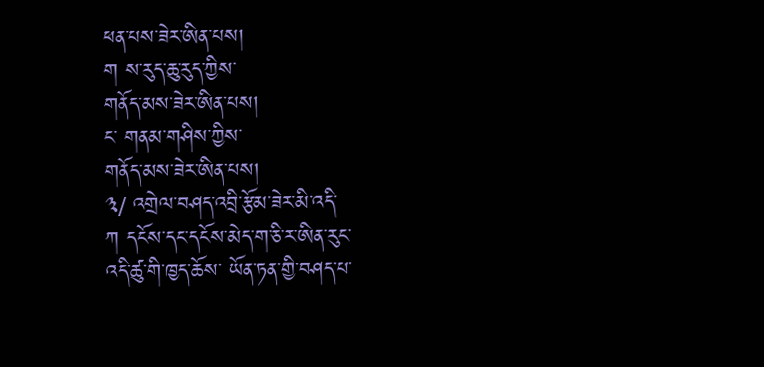ཕན་པས་ཟེར་ཨིན་པས།
ག ས་རུད་ཆུ་རུད་ཀྱིས་
གནོད་མས་ཟེར་ཨིན་པས།
ང་ གནམ་གཤིས་ཀྱིས་
གནོད་མས་ཟེར་ཨིན་པས།
༣/ འགྲེལ་བཤད་འབྲི་རྩོམ་ཟེར་མི་འདི་
ཀ དངོས་དང་དངོས་མེད་ག་ཅི་ར་ཨིན་རུང་
འདི་ཚུ་གི་ཁྱད་ཆོས་ ཡོན་ཏན་གྱི་བཤད་པ་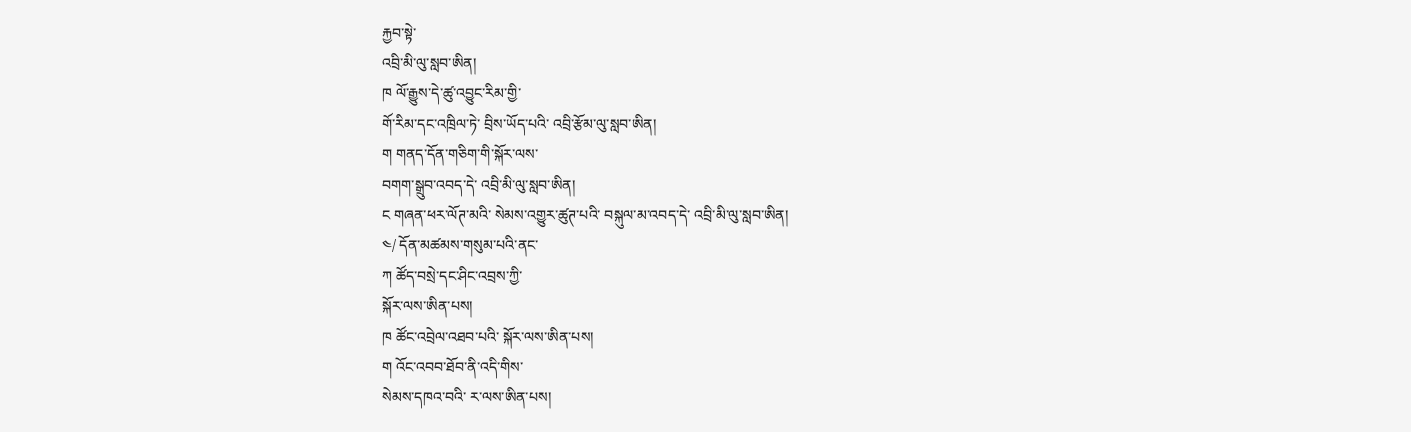རྐྱབ་སྟེ་
འབྲི་མི་ལུ་སླབ་ཨིན།
ཁ ལོ་རྒྱུས་དེ་ཚུ་འབྱུང་རིམ་གྱི་
གོ་རིམ་དང་འཁྲིལ་ཏེ་ བྲིས་ཡོད་པའི་ འབྲི་རྩོམ་ལུ་སླབ་ཨིན།
ག གནད་དོན་གཅིག་གི་སྐོར་ལས་
བགག་སྒྲུབ་འབད་དེ་ འབྲི་མི་ལུ་སླབ་ཨིན།
ང གཞན་ཕར་ལོཊ་མའི་ སེམས་འགྱུར་ཚུཊ་པའི་ བསྐུལ་མ་འབད་དེ་ འབྲི་མི་ལུ་སླབ་ཨིན།
༤/ དོན་མཚམས་གསུམ་པའི་ནང་
ཀ ཚོད་བསྲེ་དང་ཤིང་འབྲས་ཀྱི་
སྐོར་ལས་ཨིན་པས།
ཁ ཚོང་འབྲེལ་འཐབ་པའི་ སྐོར་ལས་ཨིན་པས།
ག འོང་འབབ་ཐོབ་ནི་འདི་གིས་
སེམས་དཁའ་བའི་ ར་ལས་ཨིན་པས།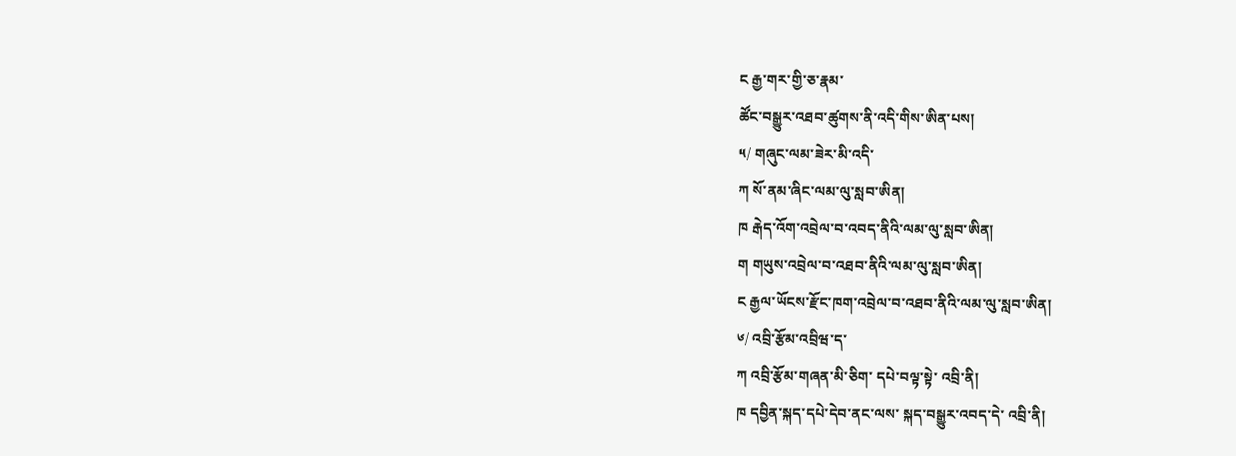ང རྒྱ་གར་གྱི་ཅ་རྣམ་
ཚོང་བསྒྱུར་འཐབ་ཚུགས་ནི་འདི་གིས་ཨིན་པས།
༥/ གཞུང་ལམ་ཟེར་མི་འདི་
ཀ སོ་ནམ་ཞིང་ལམ་ལུ་སླབ་ཨིན།
ཁ རྒེད་འོག་འབྲེལ་བ་འབད་ནིའི་ལམ་ལུ་སླབ་ཨིན།
ག གཡུས་འབྲེལ་བ་འཐབ་ནིའི་ལམ་ལུ་སླབ་ཨིན།
ང རྒྱལ་ཡོངས་རྫོང་ཁག་འབྲེལ་བ་འཐབ་ནིའི་ལམ་ལུ་སླབ་ཨིན།
༦/ འབྲི་རྩོམ་འབྲིཝ་ད་
ཀ འབྲི་རྩོམ་གཞན་མི་ཅིག་ དཔེ་བལྟ་སྟེ་ འབྲི་ནི།
ཁ དབྱིན་སྐད་དཔེ་དེབ་ནང་ལས་ སྐད་བསྒྱུར་འབད་དེ་ འབྲི་ནི།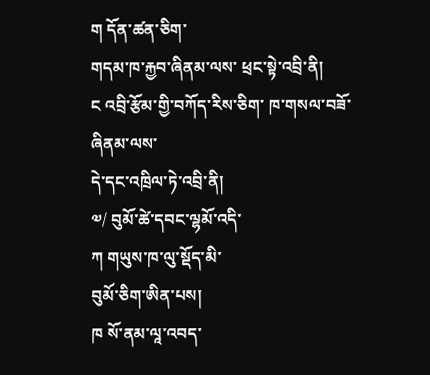ག དོན་ཚན་ཅིག་
གདམ་ཁ་རྐྱབ་ཞིནམ་ལས་ ཕྲང་སྟེ་འབྲི་ནི།
ང འབྲི་རྩོམ་གྱི་བཀོད་རིས་ཅིག་ ཁ་གསལ་བཟོ་ཞིནམ་ལས་
དེ་དང་འཁྲིལ་ཏེ་འབྲི་ནི།
༧/ བུམོ་ཚེ་དབང་ལྷམོ་འདི་
ཀ གཡུས་ཁ་ལུ་སྡོད་མི་
བུམོ་ཅིག་ཨིན་པས།
ཁ སོ་ནམ་ལཱ་འབད་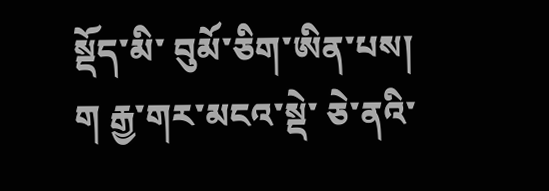སྡོད་མི་ བུམོ་ཅིག་ཨིན་པས།
ག རྒྱ་གར་མངའ་སྡེ་ ཅེ་ནའི་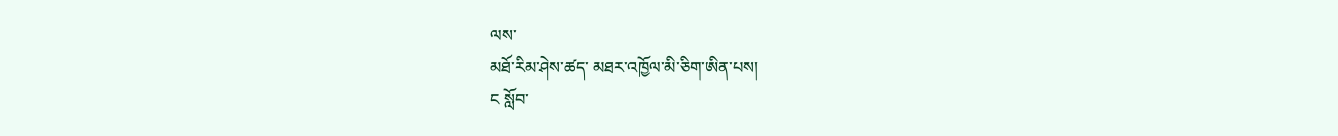ལས་
མཐོ་རིམ་ཤེས་ཚད་ མཐར་འཁྱོལ་མི་ཅིག་ཨིན་པས།
ང སློབ་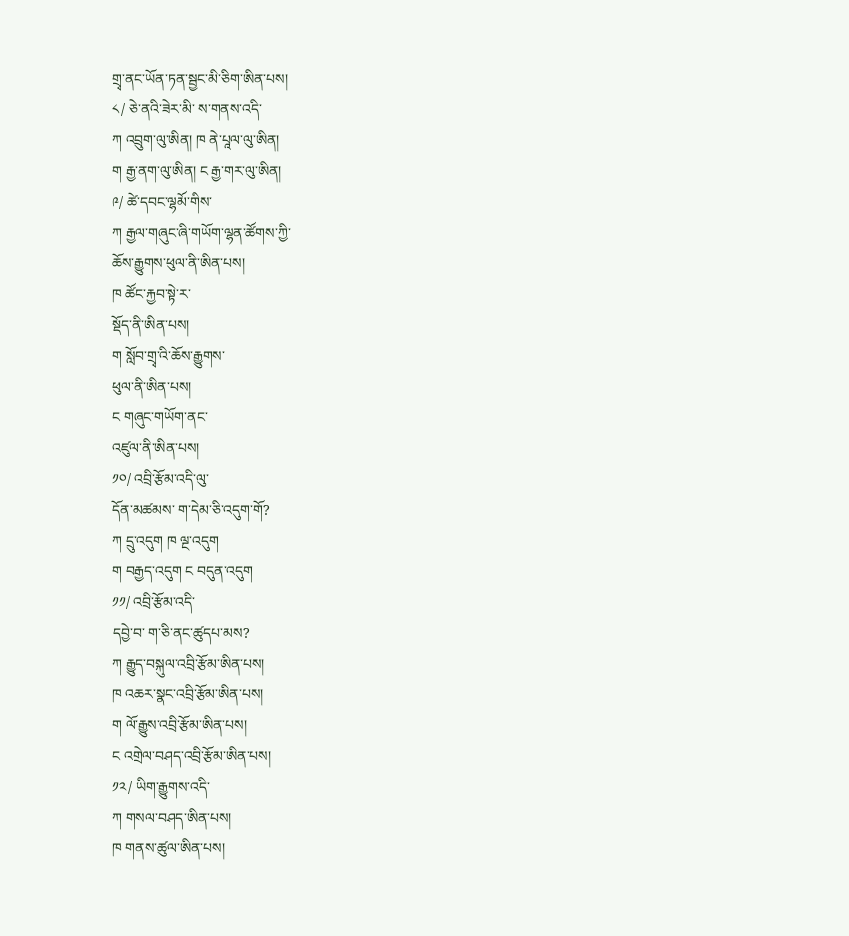གྲྭ་ནང་ཡོན་ཏན་སྦྱང་མི་ཅིག་ཨིན་པས།
༨/ ཅེ་ནའི་ཟེར་མི་ ས་གནས་འདི་
ཀ འབྲུག་ལུ་ཨིན། ཁ ནེ་པཱལ་ལུ་ཨིན།
ག རྒྱ་ནག་ལུ་ཨིན། ང རྒྱ་གར་ལུ་ཨིན།
༩/ ཚེ་དབང་ལྷམོ་གིས་
ཀ རྒྱལ་གཞུང་ཞི་གཡོག་ལྷན་ཚོགས་ཀྱི་
ཆོས་རྒྱུགས་ཕུལ་ནི་ཨིན་པས།
ཁ ཚོང་རྐྱབ་སྟེ་ར་
སྡོད་ནི་ཨིན་པས།
ག སློབ་གྲྭ་འི་ཆོས་རྒྱུགས་
ཕུལ་ནི་ཨིན་པས།
ང གཞུང་གཡོག་ནང་
འཛུལ་ནི་ཨིན་པས།
༡༠/ འབྲི་རྩོམ་འདི་ལུ་
དོན་མཚམས་ ག་དེམ་ཅི་འདུག་གོ?
ཀ དྲུ་འདུག ཁ ལྔ་འདུག
ག བརྒྱད་འདུག ང བདུན་འདུག
༡༡/ འབྲི་རྩོམ་འདི་
དབྱེ་བ་ ག་ཅི་ནང་ཚུདཔ་མས?
ཀ རྒྱུད་བསྐུལ་འབྲི་རྩོམ་ཨིན་པས།
ཁ འཆར་སྣང་འབྲི་རྩོམ་ཨིན་པས།
ག ལོ་རྒྱུས་འབྲི་རྩོམ་ཨིན་པས།
ང འགྲེལ་བཤད་འབྲི་རྩོམ་ཨིན་པས།
༡༢/ ཡིག་རྒྱུགས་འདི་
ཀ གསལ་བཤད་ཨིན་པས།
ཁ གནས་ཚུལ་ཨིན་པས།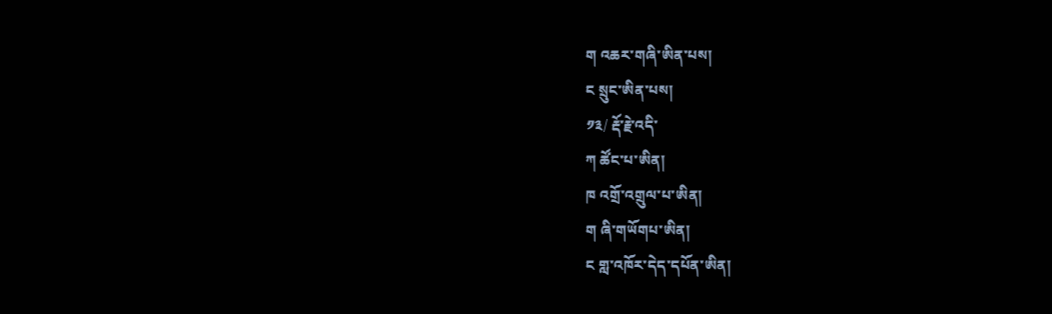ག འཆར་གཞི་ཨིན་པས།
ང སྲུང་ཨིན་པས།
༡༣/ རྡོ་རྗེ་འདི་
ཀ ཚོང་པ་ཨིན།
ཁ འགྲོ་འགྲུལ་པ་ཨིན།
ག ཞི་གཡོགཔ་ཨིན།
ང གླ་འཁོར་དེད་དཔོན་ཨིན།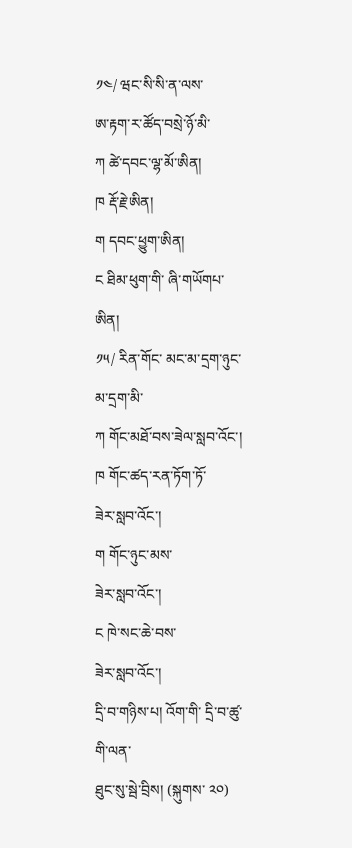༡༤/ ཝང་སི་སི་ན་ལས་
ཨ་རྟག་ར་ཚོད་བསྲེ་ཉོ་མི་
ཀ ཚེ་དབང་ལྷ་མོ་ཨིན།
ཁ རྡོ་རྗེ་ཨིན།
ག དབང་ཕྱུག་ཨིན།
ང ཐིམ་ཕུག་གི་ ཞི་གཡོགཔ་ཨིན།
༡༥/ རིན་གོང་ མང་མ་དྲག་ཉུང་མ་དྲག་མི་
ཀ གོང་མཐོ་བས་ཟེལ་སླབ་འོང་།
ཁ གོང་ཚད་རན་ཏོག་ཏོ་
ཟེར་སླབ་འོང་།
ག གོང་ཉུང་མས་
ཟེར་སླབ་འོང་།
ང ཁེ་སང་ཆེ་བས་
ཟེར་སླབ་འོང་།
དྲི་བ་གཉིས་པ། འོག་གི་ དྲི་བ་ཚུ་གི་ལན་
ཐུང་སུ་སྦེ་བྲིས། (སྐུགས་ ༢༠)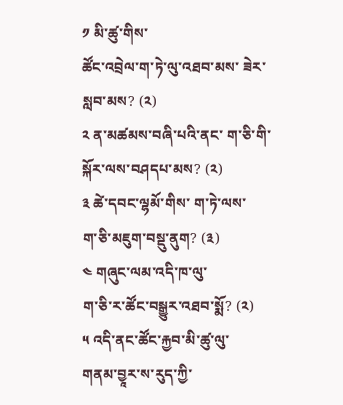༡ མི་ཚུ་གིས་
ཚོང་འབྲེལ་ག་ཏེ་ལུ་འཐབ་མས་ ཟེར་སླབ་མས? (༢)
༢ ན་མཚམས་བཞི་པའི་ནང་ ག་ཅི་གི་སྐོར་ལས་བཤདཔ་མས? (༢)
༣ ཚེ་དབང་ལྷམོ་གིས་ ག་ཏེ་ལས་
ག་ཅི་མཇུག་བསྡུ་ནུག? (༣)
༤ གཞུང་ལམ་འདི་ཁ་ལུ་
ག་ཅི་ར་ཚོང་བསྒྱུར་འཐབ་སྨོ? (༢)
༥ འདི་ནང་ཚོང་རྐྱབ་མི་ཚུ་ལུ་
གནམ་བྱཱར་ས་རུད་ཀྱི་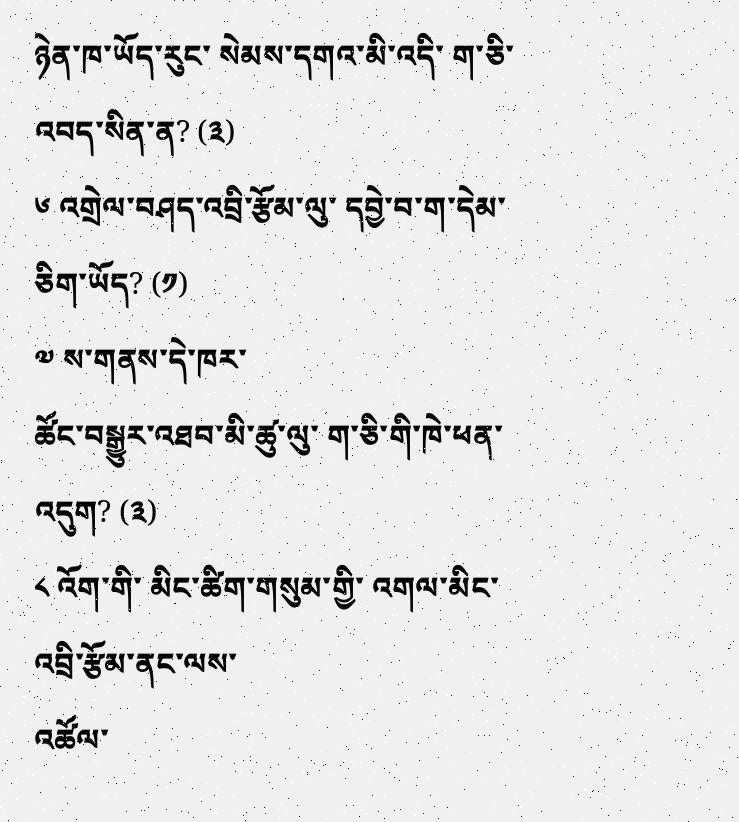ཉེན་ཁ་ཡོད་རུང་ སེམས་དགའ་མི་འདི་ ག་ཅི་
འབད་སིན་ན? (༣)
༦ འགྲེལ་བཤད་འབྲི་རྩོམ་ལུ་ དབྱེ་བ་ག་དེམ་ཅིག་ཡོད? (༡)
༧ ས་གནས་དེ་ཁར་
ཚོང་བསྒྱུར་འཐབ་མི་ཚུ་ལུ་ ག་ཅི་གི་ཁེ་ཕན་འདུག? (༣)
༨ འོག་གི་ མིང་ཚིག་གསུམ་གྱི་ འགལ་མིང་ འབྲི་རྩོམ་ནང་ལས་
འཚོལ་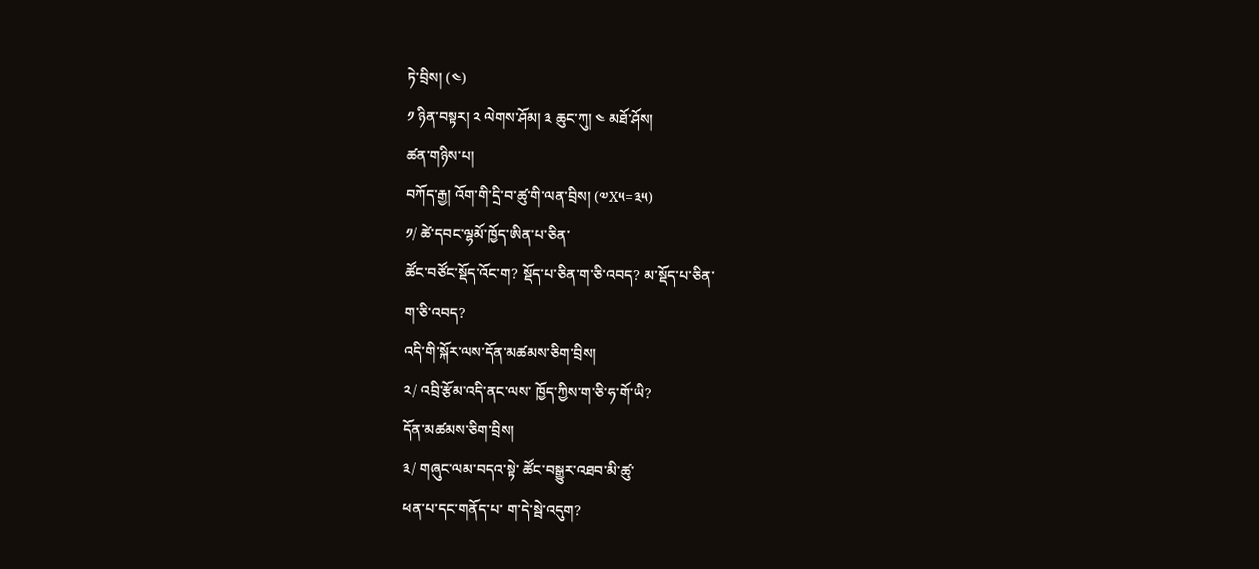ཏེ་བྲིས། (༤)
༡ ཉིན་བསྟར། ༢ ལེགས་ཤོམ། ༣ ཆུང་ཀུ། ༤ མཐོ་ཤོས།
ཚན་གཉིས་པ།
བཀོད་རྒྱ། འོག་གི་དྲི་བ་ཚུ་གི་ལན་བྲིས། (༧X༥=༣༥)
༡/ ཚེ་དབང་ལྷམོ་ཁྱོད་ཨིན་པ་ཅིན་
ཚོང་བཙོང་སྡོད་འོང་ག? སྡོད་པ་ཅིན་ག་ཅི་འབད? མ་སྡོད་པ་ཅིན་
ག་ཅི་འབད?
འདི་གི་སྐོར་ལས་དོན་མཚམས་ཅིག་བྲིས།
༢/ འབྲི་རྩོམ་འདི་ནང་ལས་ ཁྱོད་ཀྱིས་ག་ཅི་ཧ་གོ་ཡི?
དོན་མཚམས་ཅིག་བྲིས།
༣/ གཞུང་ལམ་བདའ་སྟེ་ ཚོང་བསྒྱུར་འཐབ་མི་ཚུ་
ཕན་པ་དང་གནོད་པ་ ག་དེ་སྦེ་འདུག?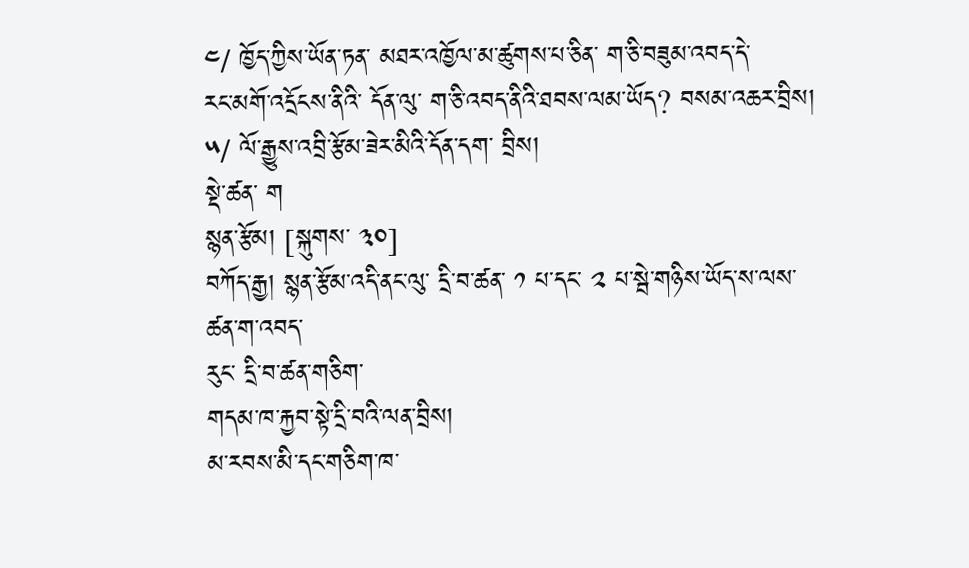༤/ ཁྱོད་ཀྱིས་ཡོན་ཏན་ མཐར་འཁྱོལ་མ་ཚུགས་པ་ཅིན་ ག་ཅི་བཟུམ་འབད་དེ་
རང་མགོ་འདྲོངས་ནིའི་ དོན་ལུ་ ག་ཅི་འབད་ནིའི་ཐབས་ལམ་ཡོད? བསམ་འཆར་བྲིས།
༥/ ལོ་རྒྱུས་འབྲི་རྩོམ་ཟེར་མིའི་དོན་དག་ བྲིས།
སྡེ་ཚན་ ག
སྙན་རྩོམ། [སྐུགས་ ༣༠]
བཀོད་རྒྱ། སྙན་རྩོམ་འདི་ནང་ལུ་ དྲི་བ་ཚན་ ༡ པ་དང་ ༢ པ་སྦེ་གཉིས་ཡོད་ས་ལས་ ཚན་ག་འབད་
རུང་ དྲི་བ་ཚན་གཅིག་
གདམ་ཁ་རྐྱབ་སྟེ་དྲི་བའི་ལན་བྲིས།
མ་རབས་མི་དང་གཅིག་ཁ་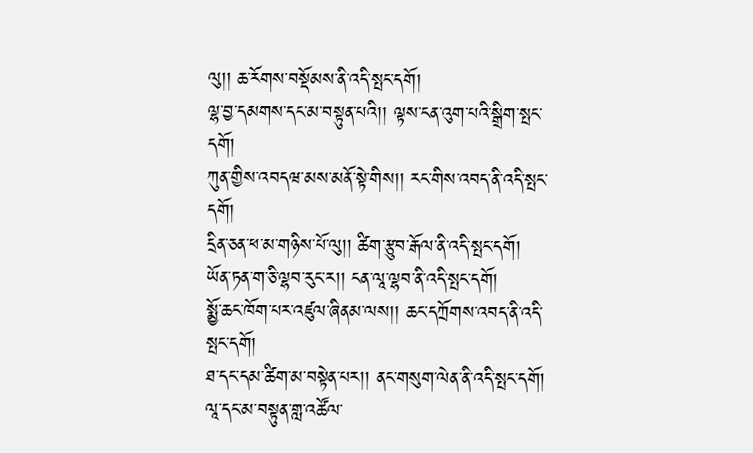ལུ།། ཆ་རོགས་བསྡོམས་ནི་འདི་སྤང་དགོ།
ལྷ་བྱ་དམགས་དང་མ་བསྟུན་པའི།། ལྟས་ངན་འུག་པའི་སྒྲིག་སྤང་དགོ།
ཀུན་གྱིས་འབདཝ་མས་མནོ་སྟེ་གིས།། རང་གིས་འབད་ནི་འདི་སྤང་དགོ།
དྲིན་ཅན་ཕ་མ་གཉིས་པོ་ལུ།། ཚིག་རྩུབ་རྒོལ་ནི་འདི་སྤང་དགོ།
ཡོན་ཏན་ག་ཅི་ལྷབ་རུང་ར།། ངན་ལཱ་ལྷབ་ནི་འདི་སྤང་དགོ།
སྨྱོ་ཆང་ཁོག་པར་འཛུལ་ཞིནམ་ལས།། ཆང་དཀྲོགས་འབད་ནི་འདི་སྤང་དགོ།
ཐ་དང་དམ་ཚིག་མ་བསྟེན་པར།། ནང་གསུག་ལེན་ནི་འདི་སྤང་དགོ།
ལཱ་དང་མ་བསྟུན་གླ་འཚོལ་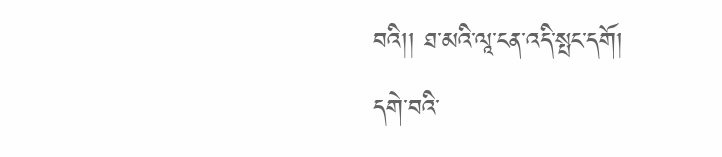བའི།། ཐ་མའི་ལཱ་ངན་འདི་སྤང་དགོ།
དགེ་བའི་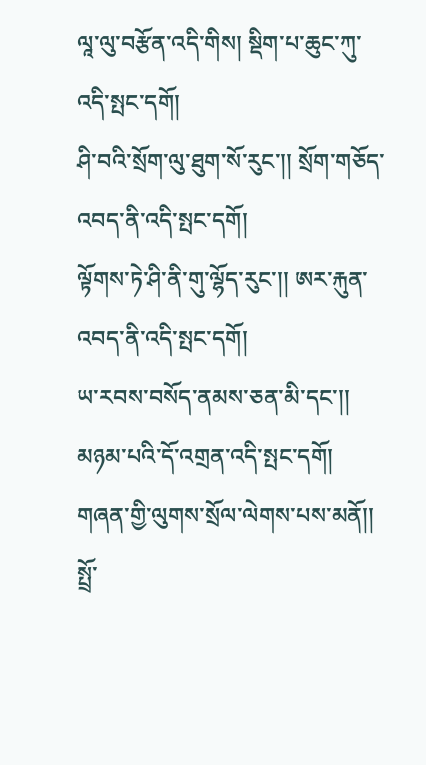ལཱ་ལུ་བརྩོན་འདི་གིས། སྡིག་པ་ཆུང་ཀུ་འདི་སྤང་དགོ།
ཤི་བའི་སྲོག་ལུ་ཐུག་སོ་རུང་།། སྲོག་གཅོད་འབད་ནི་འདི་སྤང་དགོ།
ལྟོགས་ཏེ་ཤི་ནི་གུ་ལྷོད་རུང་།། ཨར་རྐུན་འབད་ནི་འདི་སྤང་དགོ།
ཡ་རབས་བསོད་ནམས་ཅན་མི་དང་།། མཉམ་པའི་དོ་འགྲན་འདི་སྤང་དགོ།
གཞན་གྱི་ལུགས་སྲོལ་ལེགས་པས་མནོ།། སྤྲོ་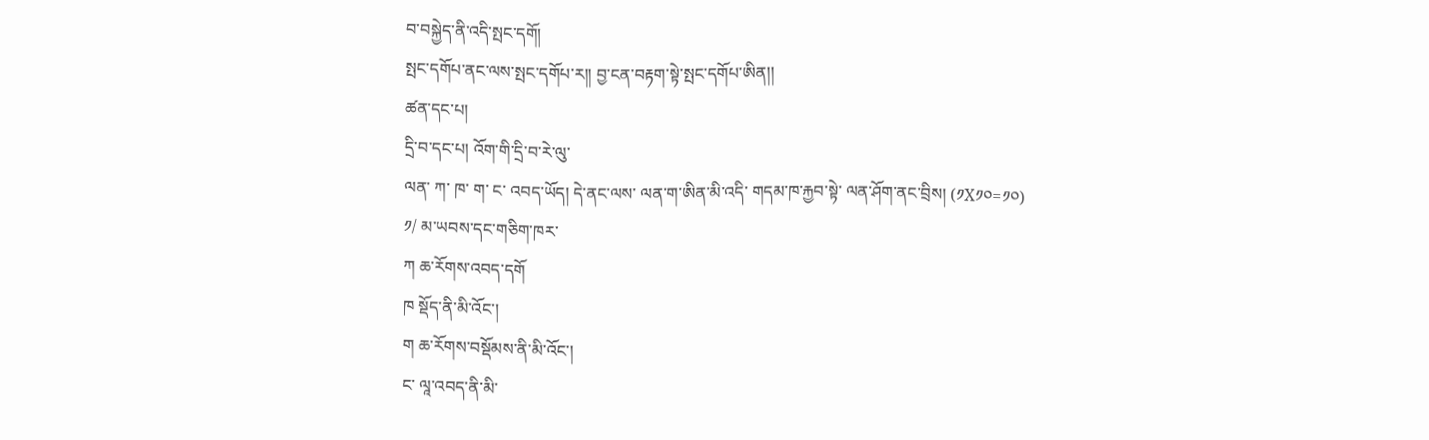བ་བསྐྱེད་ནི་འདི་སྤང་དགོ།
སྤང་དགོཔ་ནང་ལས་སྤང་དགོཔ་ར།། བྱ་ངན་བརྟག་སྟེ་སྤང་དགོཔ་ཨིན།།
ཚན་དང་པ།
དྲི་བ་དང་པ། འོག་གི་དྲི་བ་རེ་ལུ་
ལན་ ཀ་ ཁ་ ག་ ང་ འབད་ཡོད། དེ་ནང་ལས་ ལན་ག་ཨིན་མི་འདི་ གདམ་ཁ་རྐྱབ་སྟེ་ ལན་ཤོག་ནང་བྲིས། (༡X༡༠=༡༠)
༡/ མ་ཡབས་དང་གཅིག་ཁར་
ཀ ཆ་རོགས་འབད་དགོ
ཁ སྡོད་ནི་མི་འོང་།
ག ཆ་རོགས་བསྡོམས་ནི་མི་འོང་།
ང་ ལཱ་འབད་ནི་མི་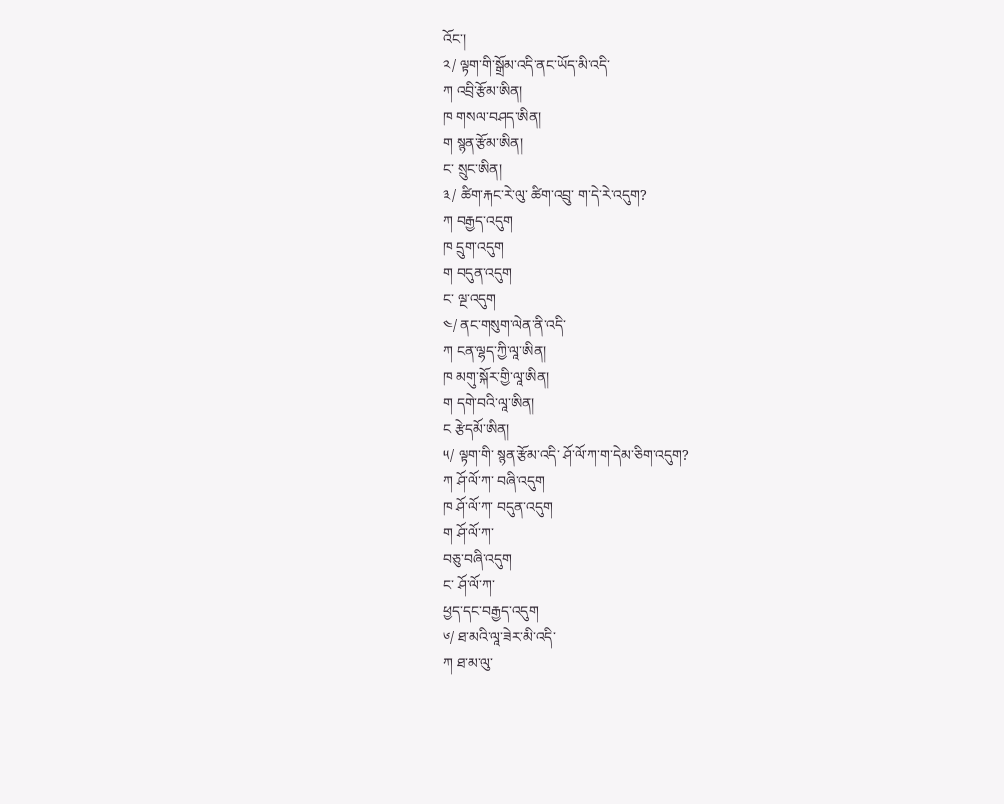འོང་།
༢/ ལྟག་གི་སྒྲོམ་འདི་ནང་ཡོད་མི་འདི་
ཀ འབྲི་རྩོམ་ཨིན།
ཁ གསལ་བཤད་ཨིན།
ག སྙན་རྩོམ་ཨིན།
ང་ སྲུང་ཨིན།
༣/ ཚིག་རྐང་རེ་ལུ་ ཚིག་འབྲུ་ ག་དེ་རེ་འདུག?
ཀ བརྒྱད་འདུག
ཁ དྲུག་འདུག
ག བདུན་འདུག
ང་ ལྔ་འདུག
༤/ ནང་གསུག་ལེན་ནི་འདི་
ཀ ངན་ལྷད་ཀྱི་ལཱ་ཨིན།
ཁ མགུ་སྐོར་གྱི་ལཱ་ཨིན།
ག དགེ་བའི་ལཱ་ཨིན།
ང རྩེདམོ་ཨིན།
༥/ ལྟག་གི་ སྙན་རྩོམ་འདི་ ཤོ་ལོ་ཀ་ག་དེམ་ཅིག་འདུག?
ཀ ཤོ་ལོ་ཀ་ བཞི་འདུག
ཁ ཤོ་ལོ་ཀ་ བདུན་འདུག
ག ཤོ་ལོ་ཀ་
བཅུ་བཞི་འདུག
ང་ ཤོ་ལོ་ཀ་
ཕྱད་དང་བརྒྱད་འདུག
༦/ ཐ་མའི་ལཱ་ཟེར་མི་འདི་
ཀ ཐ་མ་ལུ་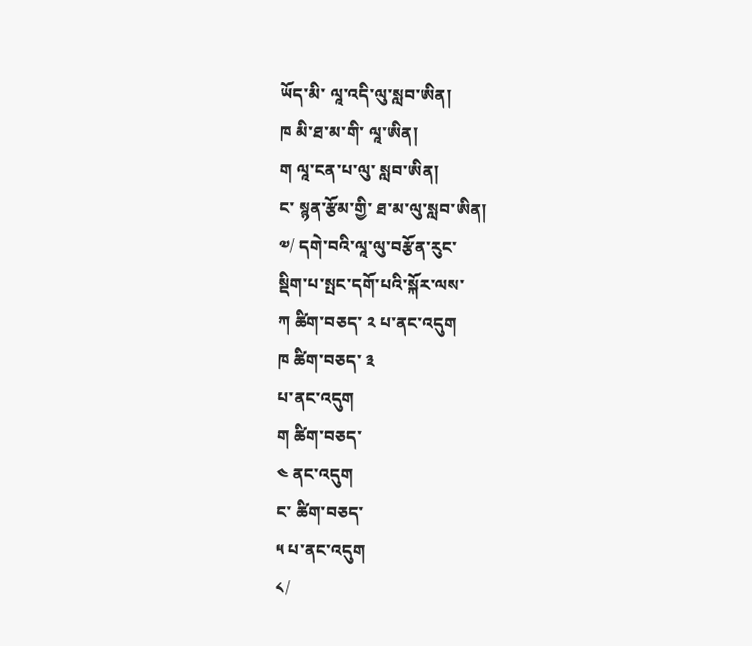ཡོད་མི་ ལཱ་འདི་ལུ་སླབ་ཨིན།
ཁ མི་ཐ་མ་གི་ ལཱ་ཨིན།
ག ལཱ་ངན་པ་ལུ་ སླབ་ཨིན།
ང་ སྙན་རྩོམ་གྱི་ ཐ་མ་ལུ་སླབ་ཨིན།
༧/ དགེ་བའི་ལཱ་ལུ་བརྩོན་རུང་
སྡིག་པ་སྤང་དགོ་པའི་སྐོར་ལས་
ཀ ཚིག་བཅད་ ༢ པ་ནང་འདུག
ཁ ཚིག་བཅད་ ༣
པ་ནང་འདུག
ག ཚིག་བཅད་
༤ ནང་འདུག
ང་ ཚིག་བཅད་
༥ པ་ནང་འདུག
༨/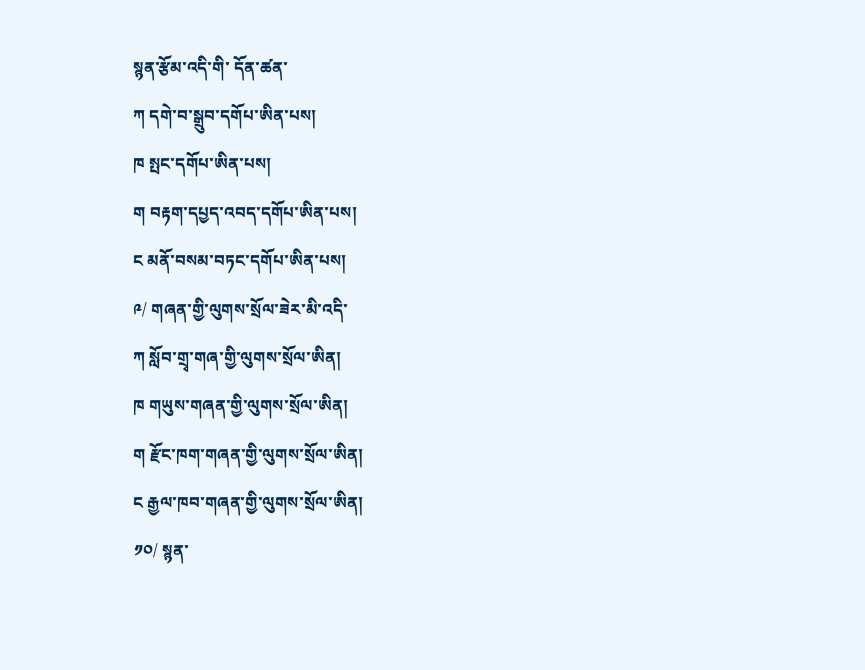སྙན་རྩོམ་འདི་གི་ དོན་ཚན་
ཀ དགེ་བ་སྒྲུབ་དགོཔ་ཨིན་པས།
ཁ སྤང་དགོཔ་ཨིན་པས།
ག བརྟག་དཔྱད་འབད་དགོཔ་ཨིན་པས།
ང མནོ་བསམ་བཏང་དགོཔ་ཨིན་པས།
༩/ གཞན་གྱི་ལུགས་སྲོལ་ཟེར་མི་འདི་
ཀ སློབ་གྲྭ་གཞ་གྱི་ལུགས་སྲོལ་ཨིན།
ཁ གཡུས་གཞན་གྱི་ལུགས་སྲོལ་ཨིན།
ག རྫོང་ཁག་གཞན་གྱི་ལུགས་སྲོལ་ཨིན།
ང རྒྱལ་ཁབ་གཞན་གྱི་ལུགས་སྲོལ་ཨིན།
༡༠/ སྙན་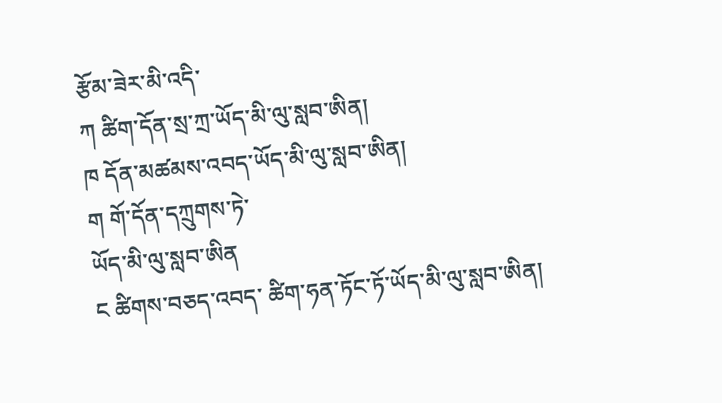རྩོམ་ཟེར་མི་འདི་
ཀ ཚིག་དོན་སྲ་ཀྲ་ཡོད་མི་ལུ་སླབ་ཨིན།
ཁ དོན་མཚམས་འབད་ཡོད་མི་ལུ་སླབ་ཨིན།
ག གོ་དོན་དཀྲུགས་ཏེ་
ཡོད་མི་ལུ་སླབ་ཨིན
ང ཚིགས་བཅད་འབད་ ཚིག་ཧན་ཏོང་ཏོ་ཡོད་མི་ལུ་སླབ་ཨིན།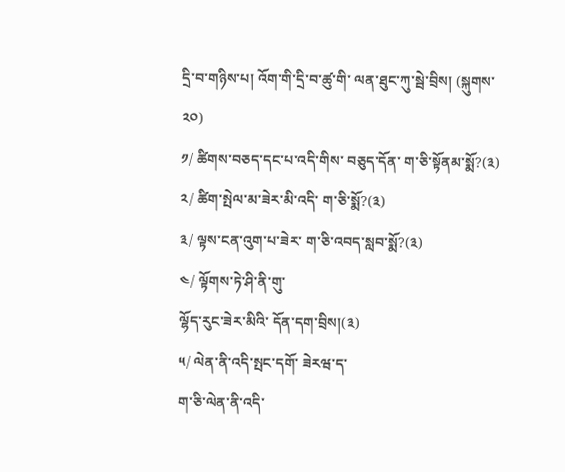དྲི་བ་གཉིས་པ། འོག་གི་དྲི་བ་ཚུ་གི་ ལན་ཐུང་ཀུ་སྦེ་བྲིས། (སྐུགས་
༢༠)
༡/ ཚིགས་བཅད་དང་པ་འདི་གིས་ བཅུད་དོན་ ག་ཅི་སྟོནམ་སྨོ?(༣)
༢/ ཚིག་སྤེལ་མ་ཟེར་མི་འདི་ ག་ཅི་སྨོ?(༣)
༣/ ལྟས་ངན་འུག་པ་ཟེར་ ག་ཅི་འབད་སླབ་སྨོ?(༣)
༤/ ལྟོགས་ཏེ་ཤི་ནི་གུ་
ལྷོད་རུང་ཟེར་མིའི་ དོན་དག་བྲིས།(༣)
༥/ ལེན་ནི་འདི་སྤང་དགོ་ ཟེརཝ་ད་
ག་ཅི་ལེན་ནི་འདི་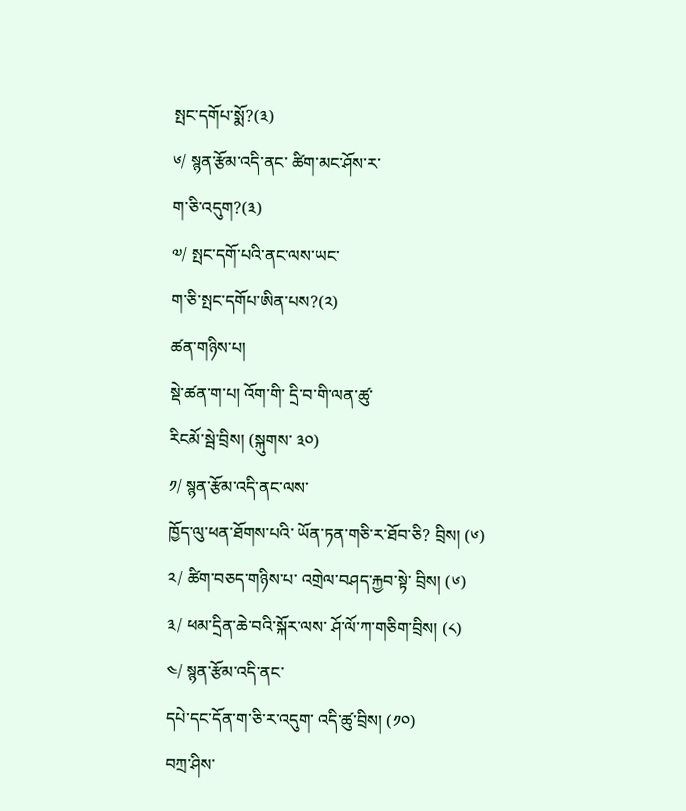སྤང་དགོཔ་སྨོ?(༣)
༦/ སྙན་རྩོམ་འདི་ནང་ ཚིག་མང་ཤོས་ར་
ག་ཅི་འདུག?(༣)
༧/ སྤང་དགོ་པའི་ནང་ལས་ཡང་
ག་ཅི་སྤང་དགོཔ་ཨིན་པས?(༢)
ཚན་གཉིས་པ།
སྡེ་ཚན་ག་པ། འོག་གི་ དྲི་བ་གི་ལན་ཚུ་
རིངམོ་སྦེ་བྲིས། (སྐུགས་ ༣༠)
༡/ སྙན་རྩོམ་འདི་ནང་ལས་
ཁྱོད་ལུ་ཕན་ཐོགས་པའི་ ཡོན་ཏན་གཅི་ར་ཐོབ་ཅི? བྲིས། (༦)
༢/ ཚིག་བཅད་གཉིས་པ་ འགྲེལ་བཤད་རྐྱབ་སྟེ་ བྲིས། (༦)
༣/ ཕམ་དྲིན་ཆེ་བའི་སྐོར་ལས་ ཤོ་ལོ་ཀ་གཅིག་བྲིས། (༨)
༤/ སྙན་རྩོམ་འདི་ནང་
དཔེ་དང་དོན་ག་ཅི་ར་འདུག་ འདི་ཚུ་བྲིས། (༡༠)
བཀྲ་ཤིས་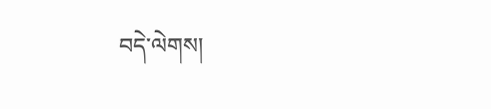བདེ་ལེགས།